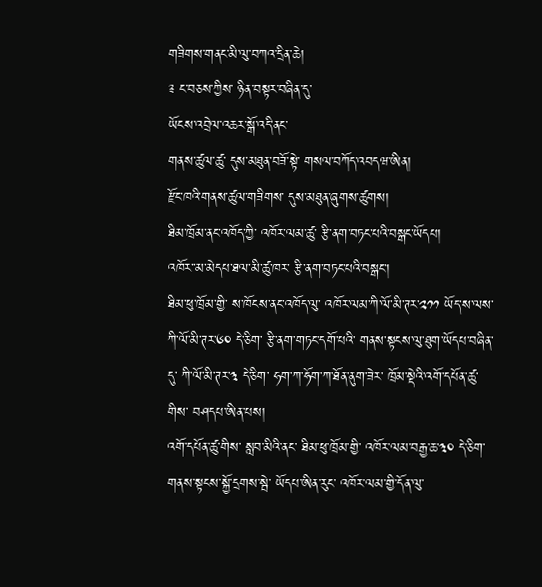གཟིགས་གནང་མི་ལུ་བཀའ་དྲིན་ཆེ།
༉ ང་བཅས་ཀྱིས་ ཉིན་བསྟར་བཞིན་དུ་
ཡོངས་འབྲེལ་འཆར་སྒོ་འདི་ནང་
གནས་ཚུལ་ཚུ་ དུས་མཐུན་བཟོ་སྟེ་ གསལ་བཀོད་འབདཝ་ཨིན།
རྫོང་ཁའི་གནས་ཚུལ་གཟིགས་ དུས་མཐུན་ཞུགས་ཚུགས།
ཐིམ་ཁྲོམ་ནང་འཁོད་ཀྱི་ འཁོར་ལམ་ཚུ་ རྩི་ནག་བཏང་པའི་བསྒང་ཡོདཔ།
འཁོར་་མ་མེདཔ་ཐལ་མི་ཚུ་ཁར་ རྩི་ནག་བཏང་པའི་བསྒང་།
ཐིམ་ཕུ་ཁྲོམ་གྱི་ ས་ཁོངས་ནང་འཁོད་ལུ་ འཁོར་ལམ་ཀི་ལོ་མི་ཊར་༢༡༡ ཡོད་ས་ལས་ ཀི་ལོ་མི་ཊར་༦༠ དེ་ཅིག་ རྩི་ནག་གཏང་དགོ་པའི་ གནས་སྟངས་ལུ་ཐུག་ཡོདཔ་བཞིན་དུ་ ཀི་ལོ་མི་ཊར་༣ དེ་ཅིག་ ཧག་ཀ་ཧོག་ཀ་ཐོན་ནུག་ཟེར་ ཁྲོམ་སྡེའི་འགོ་དཔོན་ཚུ་གིས་ བཤདཔ་ཨིན་པས།
འགོ་དཔོན་ཚུ་གིས་ སླབ་མིའི་ནང་ ཐིམ་ཕུ་ཁྲོམ་གྱི་ འཁོར་ལམ་བརྒྱ་ཆ་༣༠ དེ་ཅིག་ གནས་སྟངས་སྐྱོ་དྲགས་སྦེ་ ཡོདཔ་ཨིན་རུང་ འཁོར་ལམ་གྱི་དོན་ལུ་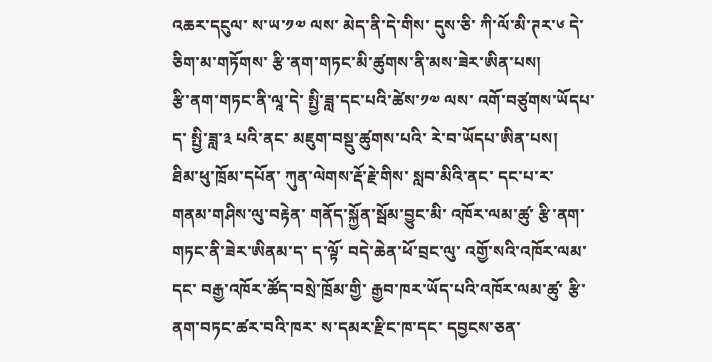འཆར་དངུལ་ ས་ཡ་༡༧ ལས་ མེད་ནི་དེ་གིས་ དུས་ཅི་ ཀི་ལོ་མི་ཊར་༦ དེ་ཅིག་མ་གཏོགས་ རྩི་ནག་གཏང་མི་ཚུགས་ནི་མས་ཟེར་ཨིན་པས།
རྩི་ནག་གཏང་ནི་ལཱ་དེ་ སྤྱི་ཟླ་དང་པའི་ཚེས་༡༧ ལས་ འགོ་བཙུགས་ཡོདཔ་ད་ སྤྱི་ཟླ་༣ པའི་ནང་ མཇུག་བསྡུ་ཚུགས་པའི་ རེ་བ་ཡོདཔ་ཨིན་པས།
ཐིམ་ཕུ་ཁྲོམ་དཔོན་ ཀུན་ལེགས་རྡོ་རྗེ་གིས་ སླབ་མིའི་ནང་ དང་པ་ར་ གནམ་གཤིས་ལུ་བརྟེན་ གནོད་སྐྱོན་སྦོམ་བྱུང་མི་ འཁོར་ལམ་ཚུ་ རྩི་ནག་གཏང་ནི་ཟེར་ཨིནམ་ད་ ད་ལྟོ་ བདེ་ཆེན་ཕོ་བྲང་ལུ་ འགྱོ་སའི་འཁོར་ལམ་དང་ བརྒྱ་འཁོར་ཚོད་བསྲེ་ཁྲོམ་གྱི་ རྒྱབ་ཁར་ཡོད་པའི་འཁོར་ལམ་ཚུ་ རྩི་ནག་བཏང་ཚར་བའི་ཁར་ ས་དམར་རྫིང་ཁ་དང་ དབྱངས་ཅན་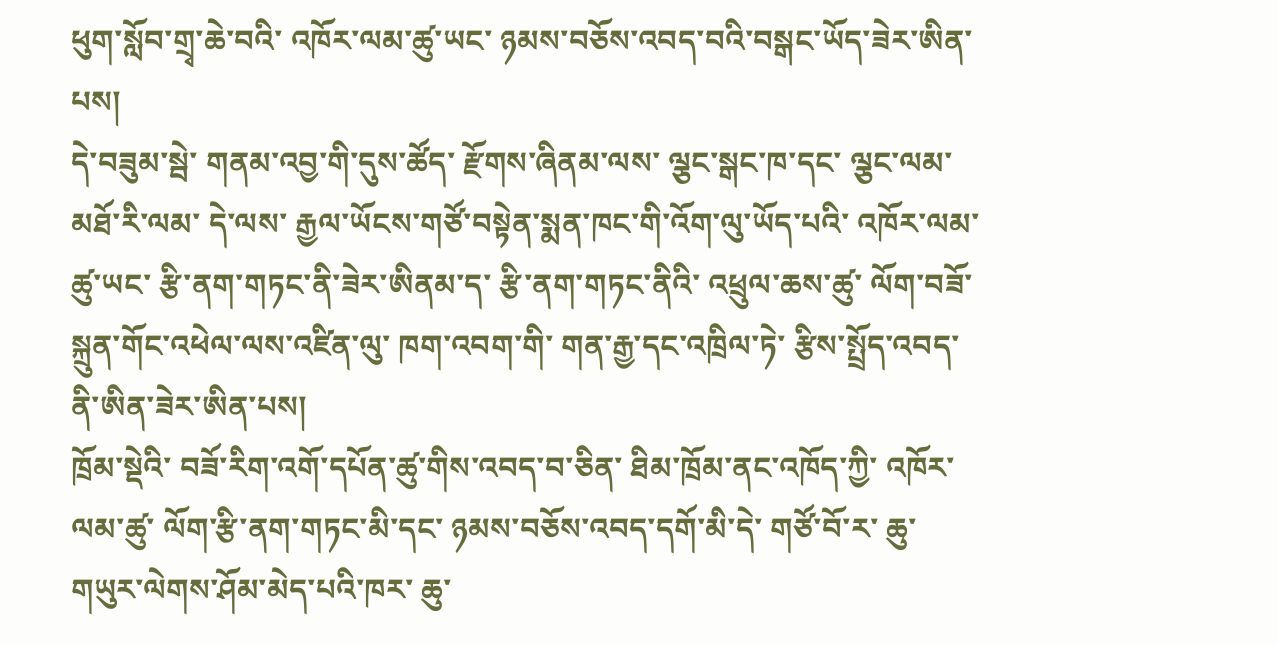ཕུག་སློབ་གྲྭ་ཆེ་བའི་ འཁོར་ལམ་ཚུ་ཡང་ ཉམས་བཅོས་འབད་བའི་བསྒང་ཡོད་ཟེར་ཨིན་པས།
དེ་བཟུམ་སྦེ་ གནམ་འབྱ་གི་དུས་ཚོད་ རྫོགས་ཞིནམ་ལས་ ལྕང་སྒང་ཁ་དང་ ལྕང་ལམ་ མཐོ་རི་ལམ་ དེ་ལས་ རྒྱལ་ཡོངས་གཙོ་བསྟེན་སྨན་ཁང་གི་འོག་ལུ་ཡོད་པའི་ འཁོར་ལམ་ཚུ་ཡང་ རྩི་ནག་གཏང་ནི་ཟེར་ཨིནམ་ད་ རྩི་ནག་གཏང་ནིའི་ འཕྲུལ་ཆས་ཚུ་ ལོག་བཟོ་སྐྲུན་གོང་འཕེལ་ལས་འཛིན་ལུ་ ཁག་འབག་གི་ གན་རྒྱ་དང་འཁྲིལ་ཏེ་ རྩིས་སྤྲོད་འབད་ནི་ཨིན་ཟེར་ཨིན་པས།
ཁྲོམ་སྡེའི་ བཟོ་རིག་འགོ་དཔོན་ཚུ་གིས་འབད་བ་ཅིན་ ཐིམ་ཁྲོམ་ནང་འཁོད་ཀྱི་ འཁོར་ལམ་ཚུ་ ལོག་རྩི་ནག་གཏང་མི་དང་ ཉམས་བཅོས་འབད་དགོ་མི་དེ་ གཙོ་བོ་ར་ ཆུ་གཡུར་ལེགས་ཤོམ་མེད་པའི་ཁར་ ཆུ་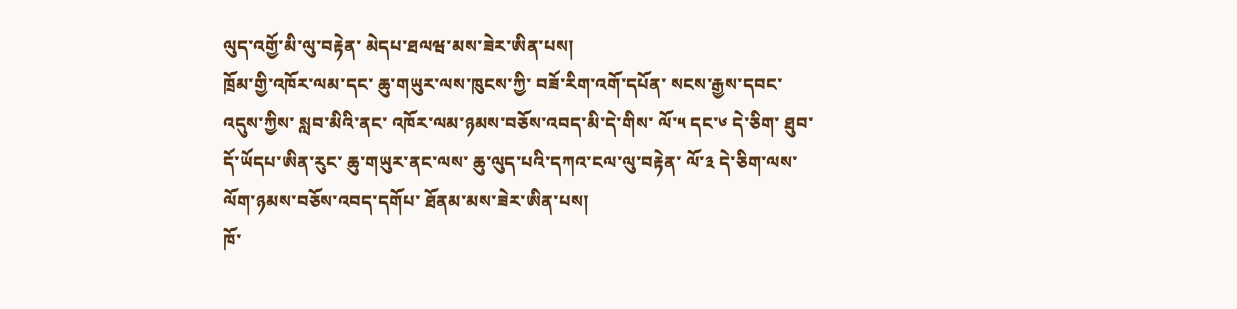ལུད་འགྱོ་མི་ལུ་བརྟེན་ མེདཔ་ཐལཝ་མས་ཟེར་ཨིན་པས།
ཁྲོམ་གྱི་འཁོར་ལམ་དང་ ཆུ་གཡུར་ལས་ཁུངས་ཀྱི་ བཟོ་རིག་འགོ་དཔོན་ སངས་རྒྱས་དབང་འདུས་ཀྱིས་ སླབ་མིའི་ནང་ འཁོར་ལམ་ཉམས་བཅོས་འབད་མི་དེ་གིས་ ལོ་༥ དང་༦ དེ་ཅིག་ ཐུབ་དོ་ཡོདཔ་ཨིན་རུང་ ཆུ་གཡུར་ནང་ལས་ ཆུ་ལུད་པའི་དཀའ་ངལ་ལུ་བརྟེན་ ལོ་༣ དེ་ཅིག་ལས་ ལོག་ཉམས་བཅོས་འབད་དགོཔ་ ཐོནམ་མས་ཟེར་ཨིན་པས།
ཁོ་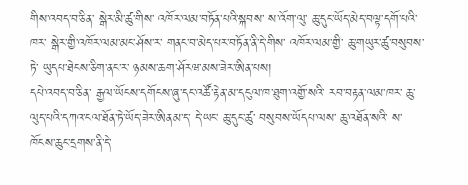གིས་འབད་བ་ཅིན་ སྒེར་མི་ཚུ་གིས་ འཁོར་ལམ་བཏོན་པའི་སྐབས་ ས་འོག་ལུ་ ཆུ་དུང་ཡོད་མེད་བལྟ་དགོ་པའི་ཁར་ སྒེར་གྱི་འཁོར་ལམ་མང་ཤོས་ར་ གནང་བ་མེད་པར་བཏོན་ནི་དེ་གིས་ འཁོར་ལམ་གྱི་ ཆུ་གཡུར་ཚུ་བསུབས་ཏེ་ ཡུདཔ་ཐེངས་ཅིག་ནང་ར་ ཉམས་ཆག་ཤོརཝ་མས་ཟེར་ཨིན་པས།
དཔེ་འབད་བ་ཅིན་ རྒྱལ་ཡོངས་དགོངས་ཞུ་དང་འཚོ་རྟེན་མ་དངུལ་ཁ་ཐུག་འགྱོ་སའི་ རབ་བརྟན་ལམ་ཁར་ ཆུ་ལུད་པའི་དཀའ་ངལ་ཐོན་ཏེ་ཡོད་ཟེར་ཨིནམ་ད་ དེ་ཡང་ ཆུ་དུང་ཚུ་ བསུབས་ཡོདཔ་ལས་ ཆུ་འཐོན་སའི་ ས་ཁོངས་ཆུང་དྲགས་ནི་དེ་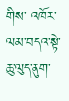གིས་ འཁོར་ལམ་བདའ་སྟེ་ ཆུ་ལུད་ནུག་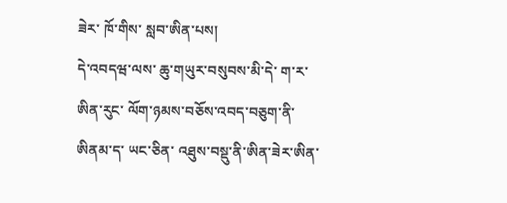ཟེར་ ཁོ་གིས་ སླབ་ཨིན་པས།
དེ་འབདཝ་ལས་ ཆུ་གཡུར་བསུབས་མི་དེ་ ག་ར་ཨིན་རུང་ ལོག་ཉམས་བཅོས་འབད་བཅུག་ནི་ཨིནམ་ད་ ཡང་ཅིན་ འཐུས་བསྡུ་ནི་ཨིན་ཟེར་ཨིན་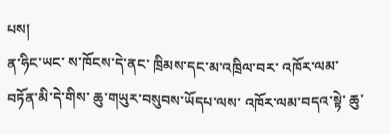པས།
ན་ཧིང་ཡང་ ས་ཁོངས་དེ་ནང་ ཁྲིམས་དང་མ་འཁྲིལ་བར་ འཁོར་ལམ་བཏོན་མི་དེ་གིས་ ཆུ་གཡུར་བསུབས་ཡོདཔ་ལས་ འཁོར་ལམ་བདའ་སྟེ་ ཆུ་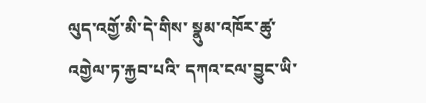ལུད་འགྱོ་མི་དེ་གིས་ སྣུམ་འཁོར་ཚུ་ འགྱེལ་ཏ་རྐྱབ་པའི་ དཀའ་ངལ་བྱུང་ཡི་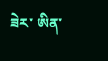ཟེར་ ཨིན་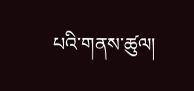པའི་གནས་ཚུལ།